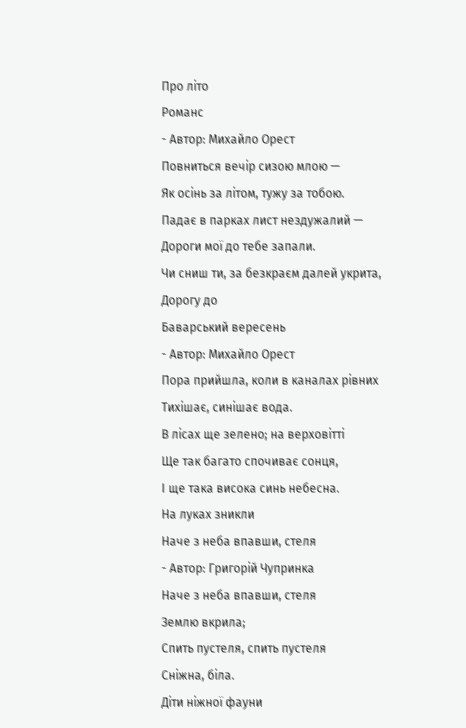Про літо
Романс
- Автор: Михайло Орест
Повниться вечір сизою млою —
Як осінь за літом, тужу за тобою.
Падає в парках лист нездужалий —
Дороги мої до тебе запали.
Чи сниш ти, за безкраєм далей укрита,
Дорогу до
Баварський вересень
- Автор: Михайло Орест
Пора прийшла, коли в каналах рівних
Тихішає, синішає вода.
В лісах ще зелено; на верховітті
Ще так багато спочиває сонця,
І ще така висока синь небесна.
На луках зникли
Наче з неба впавши, стеля
- Автор: Григорій Чупринка
Наче з неба впавши, стеля
Землю вкрила;
Спить пустеля, спить пустеля
Сніжна, біла.
Діти ніжної фауни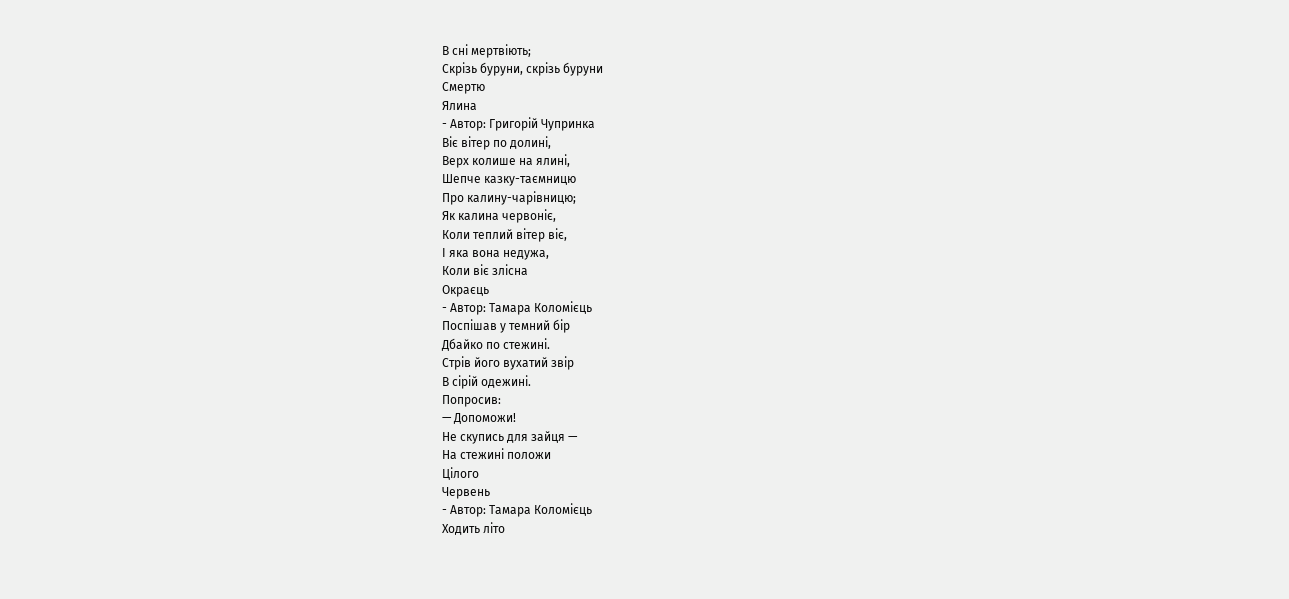В сні мертвіють;
Скрізь буруни, скрізь буруни
Смертю
Ялина
- Автор: Григорій Чупринка
Віє вітер по долині,
Верх колише на ялині,
Шепче казку-таємницю
Про калину-чарівницю;
Як калина червоніє,
Коли теплий вітер віє,
І яка вона недужа,
Коли віє злісна
Окраєць
- Автор: Тамара Коломієць
Поспішав у темний бір
Дбайко по стежині.
Стрів його вухатий звір
В сірій одежині.
Попросив:
— Допоможи!
Не скупись для зайця —
На стежині положи
Цілого
Червень
- Автор: Тамара Коломієць
Ходить літо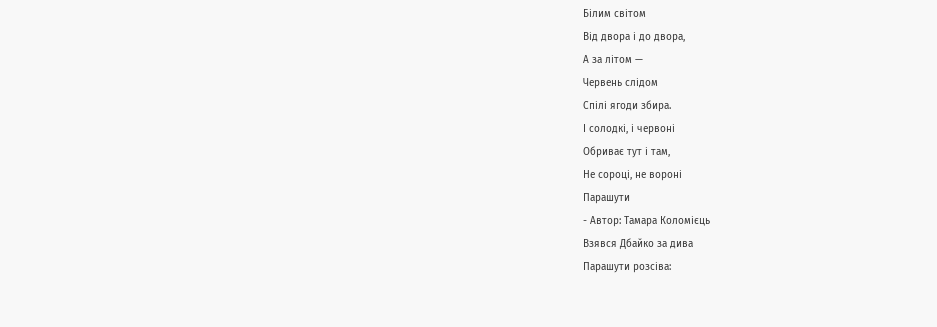Білим світом
Від двора і до двора,
А за літом —
Червень слідом
Спілі ягоди збира.
І солодкі, і червоні
Обриває тут і там,
Не сороці, не вороні
Парашути
- Автор: Тамара Коломієць
Взявся Дбайко за дива
Парашути розсіва: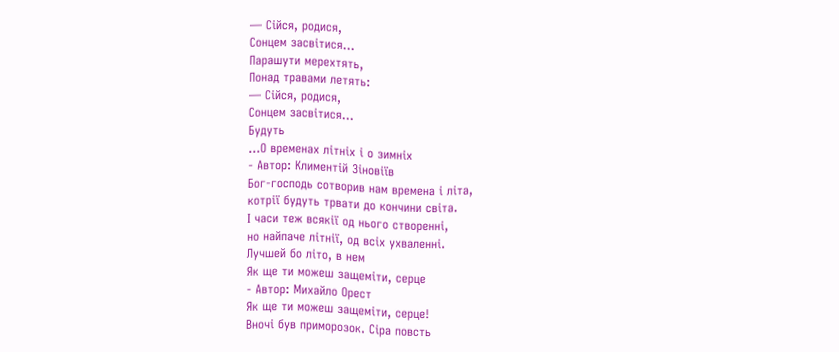— Сійся, родися,
Сонцем засвітися…
Парашути мерехтять,
Понад травами летять:
— Сійся, родися,
Сонцем засвітися…
Будуть
...О временах літніх і о зимніх
- Автор: Климентій Зіновіїв
Бог-господь сотворив нам времена і літа,
котрії будуть трвати до кончини світа.
І часи теж всякії од нього створенні,
но найпаче літнії, од всіх ухваленні.
Лучшей бо літо, в нем
Як ще ти можеш защеміти, серце
- Автор: Михайло Орест
Як ще ти можеш защеміти, серце!
Вночі був приморозок. Сіра повсть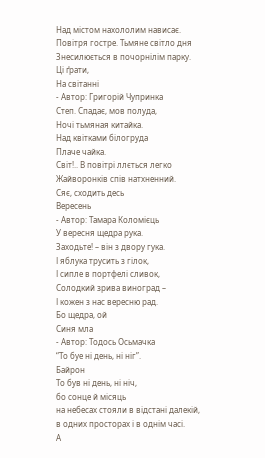Над містом нахололим нависає.
Повітря гостре. Тьмяне світло дня
Знесилюється в почорнілім парку.
Ці ґрати,
На світанні
- Автор: Григорій Чупринка
Степ. Спадає, мов полуда,
Ночі тьмяная китайка.
Над квітками білогруда
Плаче чайка.
Світ!.. В повітрі ллється легко
Жайворонків спів натхненний.
Сяє, сходить десь
Вересень
- Автор: Тамара Коломієць
У вересня щедра рука.
Заходьте! – він з двору гука.
І яблука трусить з гілок,
І сипле в портфелі сливок,
Солодкий зрива виноград –
І кожен з нас вересню рад.
Бо щедра, ой
Синя мла
- Автор: Тодось Осьмачка
“То буе ні день, ні ніг”.
Байрон
То був ні день, ні ніч,
бо сонце й місяць
на небесах стояли в відстані далекій,
в одних просторах і в однім часі.
А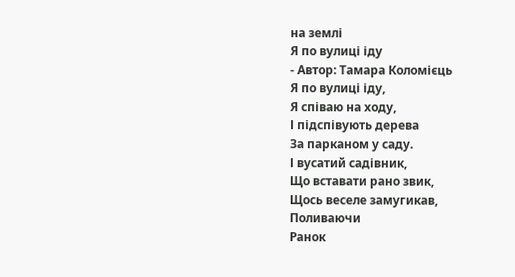на землі
Я по вулиці іду
- Автор: Тамара Коломієць
Я по вулиці іду,
Я співаю на ходу,
І підспівують дерева
За парканом у саду.
І вусатий садівник,
Що вставати рано звик,
Щось веселе замугикав,
Поливаючи
Ранок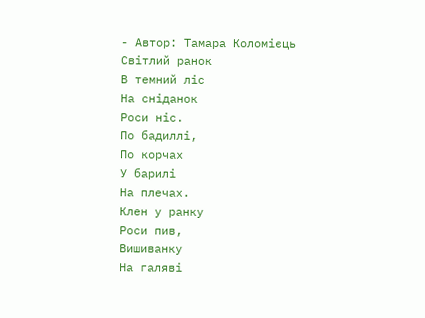- Автор: Тамара Коломієць
Світлий ранок
В темний ліс
На сніданок
Роси ніс.
По бадиллі,
По корчах
У барилі
На плечах.
Клен у ранку
Роси пив,
Вишиванку
На галяві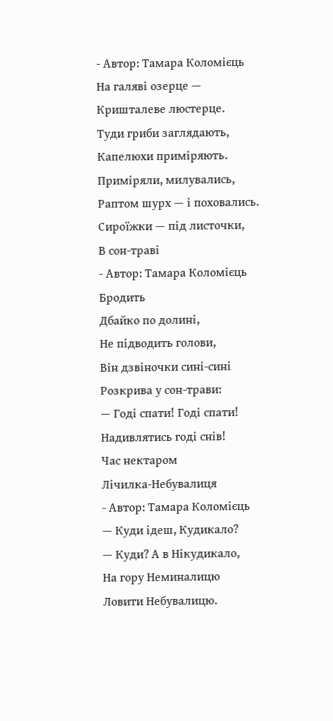- Автор: Тамара Коломієць
На галяві озерце —
Кришталеве люстерце.
Туди гриби заглядають,
Капелюхи приміряють.
Приміряли, милувались,
Раптом шурх — і поховались.
Сироїжки — під листочки,
В сон-траві
- Автор: Тамара Коломієць
Бродить
Дбайко по долині,
Не підводить голови,
Він дзвіночки сині-сині
Розкрива у сон-трави:
— Годі спати! Годі спати!
Надивлятись годі снів!
Час нектаром
Лічилка-Небувалиця
- Автор: Тамара Коломієць
— Куди ідеш, Кудикало?
— Куди? А в Нікудикало,
На гору Неминалицю
Ловити Небувалицю.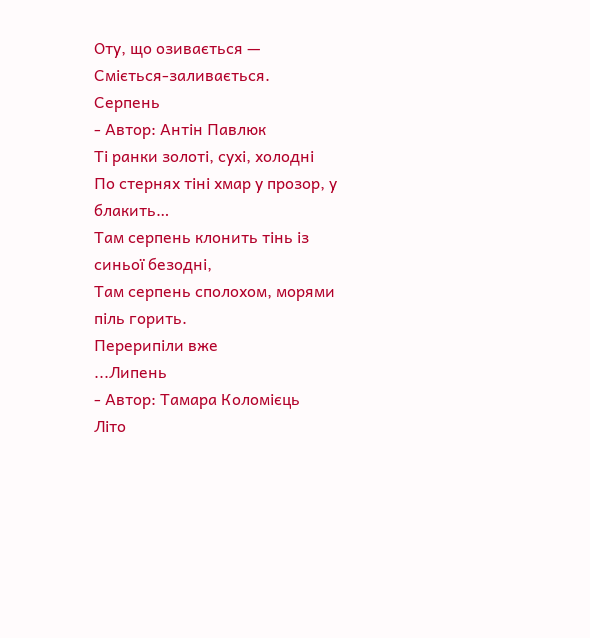Оту, що озивається —
Сміється-заливається.
Серпень
- Автор: Антін Павлюк
Ті ранки золоті, сухі, холодні
По стернях тіні хмар у прозор, у блакить…
Там серпень клонить тінь із синьої безодні,
Там серпень сполохом, морями піль горить.
Перерипіли вже
...Липень
- Автор: Тамара Коломієць
Літо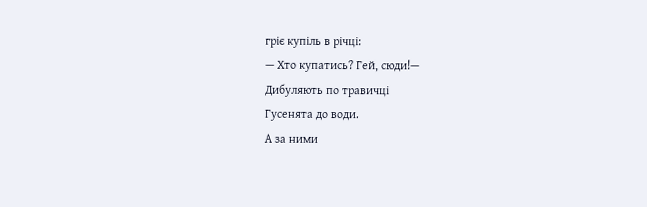гріє купіль в річці:
— Хто купатись? Гей, сюди!—
Дибуляють по травичці
Гусенята до води.
А за ними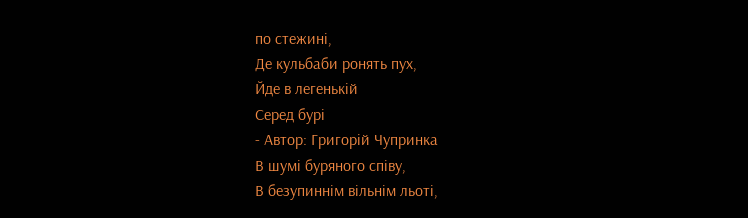по стежині,
Де кульбаби ронять пух,
Йде в легенькій
Серед бурі
- Автор: Григорій Чупринка
В шумі буряного співу,
В безупиннім вільнім льоті,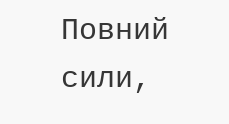Повний сили,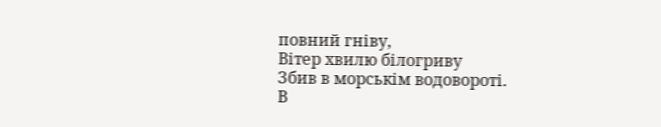повний гніву,
Вітер хвилю білогриву
Збив в морськім водовороті.
В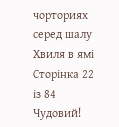чорториях серед шалу
Хвиля в ямі
Сторінка 22 із 84
Чудовий!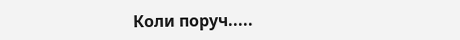Коли поруч.....